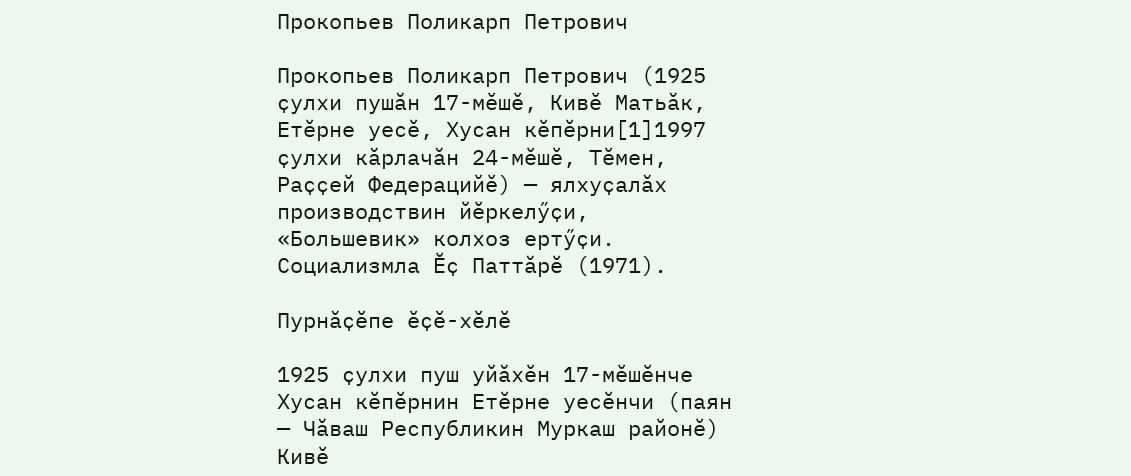Прокопьев Поликарп Петрович

Прокопьев Поликарп Петрович (1925 ҫулхи пушӑн 17-мӗшӗ, Кивӗ Матьӑк, Етӗрне уесӗ, Хусан кӗпӗрни[1]1997 ҫулхи кӑрлачӑн 24-мӗшӗ, Тӗмен, Раҫҫей Федерацийӗ) — ялхуҫалӑх производствин йӗркелӳҫи, «Большевик» колхоз ертӳҫи. Социализмла Ӗҫ Паттӑрӗ (1971).

Пурнӑҫӗпе ӗҫӗ-хӗлӗ

1925 ҫулхи пуш уйӑхӗн 17-мӗшӗнче Хусан кӗпӗрнин Етӗрне уесӗнчи (паян — Чӑваш Республикин Муркаш районӗ) Кивӗ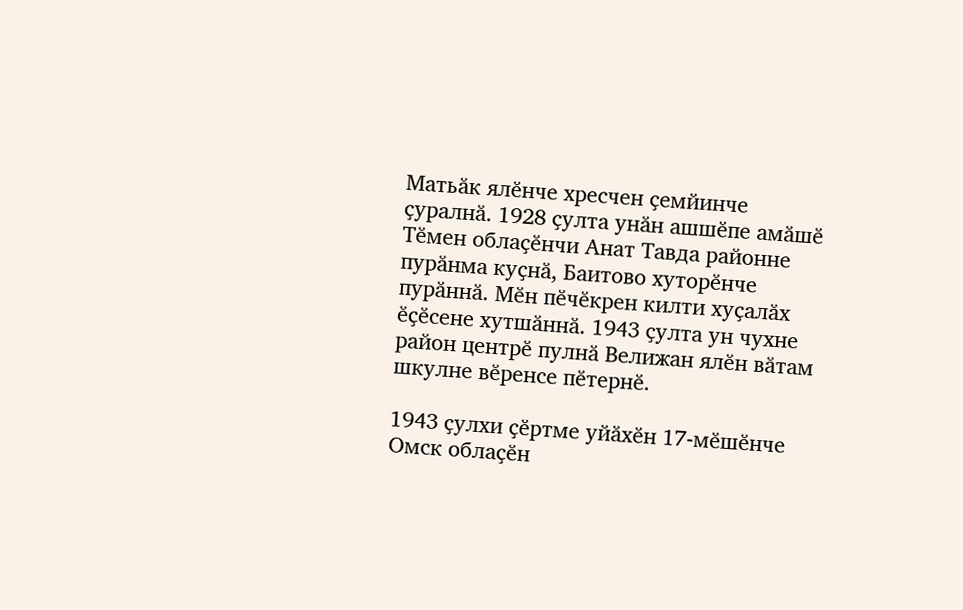Матьӑк ялӗнче хресчен ҫемйинче ҫуралнӑ. 1928 ҫулта унӑн ашшӗпе амӑшӗ Тӗмен облаҫӗнчи Анат Тавда районне пурӑнма куҫнӑ, Баитово хуторӗнче пурӑннӑ. Мӗн пӗчӗкрен килти хуҫалӑх ӗҫӗсене хутшӑннӑ. 1943 ҫулта ун чухне район центрӗ пулнӑ Велижан ялӗн вӑтам шкулне вӗренсе пӗтернӗ.

1943 ҫулхи ҫӗртме уйӑхӗн 17-мӗшӗнче Омск облаҫӗн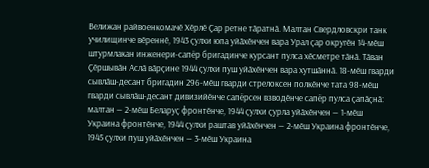Велижан райвоенкомачӗ Хӗрлӗ Ҫар ретне тӑратнӑ. Малтан Свердловскри танк училищинче вӗреннӗ, 1943 ҫулхи юпа уйӑхӗнчен вара Урал ҫар округӗн 14-мӗш штурмлакан инженери-сапёр бригадинче курсант пулса хӗсметре тӑнӑ. Тӑван Ҫӗршывӑн Аслӑ вӑрҫине 1944 ҫулхи пуш уйӑхӗнчен вара хутшӑннӑ. 18-мӗш гварди сывлӑш-десант бригадин 296-мӗш гварди стрелоксен полкӗнче тата 98-мӗш гварди сывлӑш-десант дивизийӗнче сапёрсен взводӗнче сапёр пулса ҫапӑҫнӑ: малтан — 2-мӗш Беларуҫ фронтӗнче, 1944 ҫулхи ҫурла уйӑхӗнчен — 1-мӗш Украина фронтӗнче, 1944 ҫулхи раштав уйӑхӗнчен — 2-мӗш Украина фронтӗнче, 1945 ҫулхи пуш уйӑхӗнчен — 3-мӗш Украина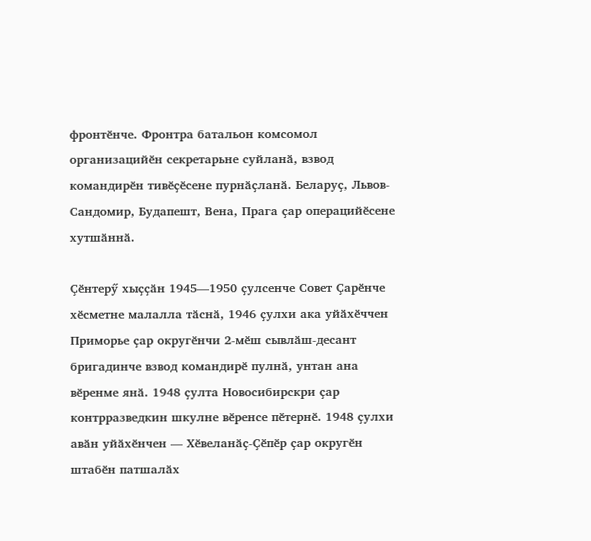фронтӗнче. Фронтра батальон комсомол организацийӗн секретарьне суйланӑ, взвод командирӗн тивӗҫӗсене пурнӑҫланӑ. Беларуҫ, Львов-Сандомир, Будапешт, Вена, Прага ҫар операцийӗсене хутшӑннӑ.

Ҫӗнтерӳ хыҫҫӑн 1945—1950 ҫулсенче Совет Ҫарӗнче хӗсметне малалла тӑснӑ, 1946 ҫулхи ака уйӑхӗччен Приморье ҫар округӗнчи 2-мӗш сывлӑш-десант бригадинче взвод командирӗ пулнӑ, унтан ана вӗренме янӑ. 1948 ҫулта Новосибирскри ҫар контрразведкин шкулне вӗренсе пӗтернӗ. 1948 ҫулхи авӑн уйӑхӗнчен — Хӗвеланӑҫ-Ҫӗпӗр ҫар округӗн штабӗн патшалӑх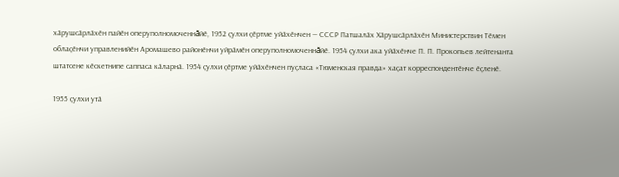хӑрушсӑрлӑхӗн пайӗн оперуполномоченнăйӗ, 1952 ҫулхи ҫӗртме уйӑхӗнчен — СССР Патшалӑх Хӑрушсӑрлӑхӗн Министерствин Тӗмен облаҫӗнчи управленийӗн Аромашево районӗнчи уйрӑмӗн оперуполномоченнăйӗ. 1954 ҫулхи ака уйӑхӗнче П. П. Прокопьев лейтенанта штатсене кӗскетнипе саппаса кӑларнӑ. 1954 ҫулхи ҫӗртме уйӑхӗнчен пуҫласа «Тюменская правда» хаҫат корреспондентӗнче ӗҫленӗ.

1955 ҫулхи утӑ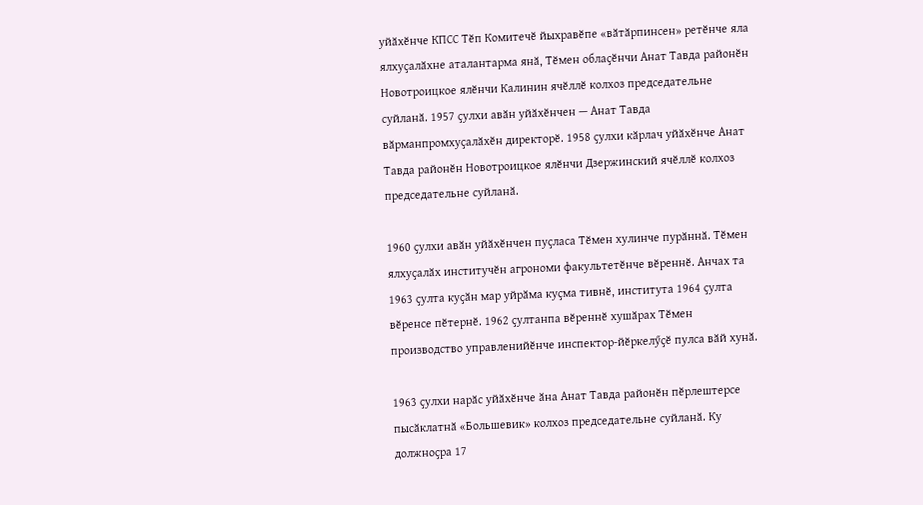уйӑхӗнче КПСС Тӗп Комитечӗ йыхравӗпе «вӑтӑрпинсен» ретӗнче яла ялхуҫалӑхне аталантарма янӑ, Тӗмен облаҫӗнчи Анат Тавда районӗн Новотроицкое ялӗнчи Калинин ячӗллӗ колхоз председательне суйланӑ. 1957 ҫулхи авӑн уйӑхӗнчен — Анат Тавда вӑрманпромхуҫалӑхӗн директорӗ. 1958 ҫулхи кӑрлач уйӑхӗнче Анат Тавда районӗн Новотроицкое ялӗнчи Дзержинский ячӗллӗ колхоз председательне суйланӑ.

1960 ҫулхи авӑн уйӑхӗнчен пуҫласа Тӗмен хулинче пурӑннӑ. Тӗмен ялхуҫалӑх институчӗн агрономи факультетӗнче вӗреннӗ. Анчах та 1963 ҫулта куҫӑн мар уйрӑма куҫма тивнӗ, института 1964 ҫулта вӗренсе пӗтернӗ. 1962 ҫултанпа вӗреннӗ хушӑрах Тӗмен производство управленийӗнче инспектор-йӗркелӳҫӗ пулса вӑй хунӑ.

1963 ҫулхи нарӑс уйӑхӗнче ӑна Анат Тавда районӗн пӗрлештерсе пысӑклатнӑ «Большевик» колхоз председательне суйланӑ. Ку должноҫра 17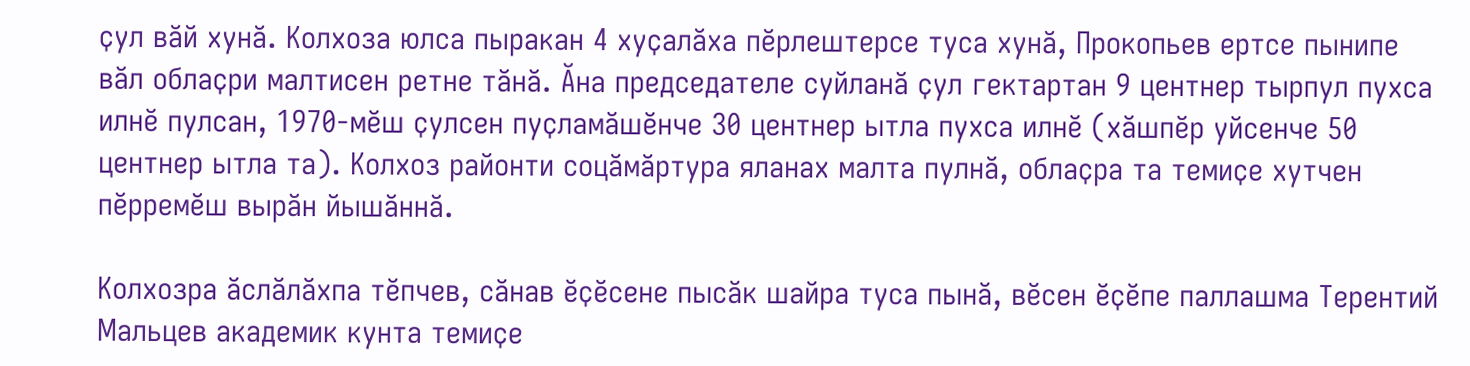ҫул вӑй хунӑ. Колхоза юлса пыракан 4 хуҫалӑха пӗрлештерсе туса хунӑ, Прокопьев ертсе пынипе вӑл облаҫри малтисен ретне тӑнӑ. Ӑна председателе суйланӑ ҫул гектартан 9 центнер тырпул пухса илнӗ пулсан, 1970-мӗш ҫулсен пуҫламӑшӗнче 30 центнер ытла пухса илнӗ (хӑшпӗр уйсенче 50 центнер ытла та). Колхоз районти соцӑмӑртура яланах малта пулнӑ, облаҫра та темиҫе хутчен пӗрремӗш вырӑн йышӑннӑ.

Колхозра ӑслӑлӑхпа тӗпчев, сӑнав ӗҫӗсене пысӑк шайра туса пынӑ, вӗсен ӗҫӗпе паллашма Терентий Мальцев академик кунта темиҫе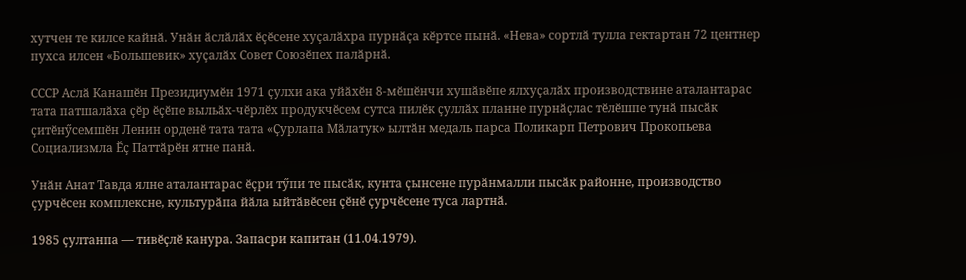хутчен те килсе кайнӑ. Унӑн ӑслӑлӑх ӗҫӗсене хуҫалӑхра пурнӑҫа кӗртсе пынӑ. «Нева» сортлӑ тулла гектартан 72 центнер пухса илсен «Большевик» хуҫалӑх Совет Союзӗпех палӑрнӑ.

СССР Аслӑ Канашӗн Президиумӗн 1971 ҫулхи ака уйӑхӗн 8-мӗшӗнчи хушӑвӗпе ялхуҫалӑх производствине аталантарас тата патшалӑха ҫӗр ӗҫӗпе выльӑх-чӗрлӗх продукчӗсем сутса пилӗк ҫуллӑх планне пурнӑҫлас тӗлӗшпе тунӑ пысӑк ҫитӗнӳсемшӗн Ленин орденӗ тата тата «Ҫурлапа Мӑлатук» ылтӑн медаль парса Поликарп Петрович Прокопьева Социализмла Ӗҫ Паттӑрӗн ятне панӑ.

Унӑн Анат Тавда ялне аталантарас ӗҫри тӳпи те пысӑк, кунта ҫынсене пурӑнмалли пысӑк районне, производство ҫурчӗсен комплексне, культурӑпа йӑла ыйтӑвӗсен ҫӗнӗ ҫурчӗсене туса лартнӑ.

1985 ҫултанпа — тивӗҫлӗ канура. Запасри капитан (11.04.1979).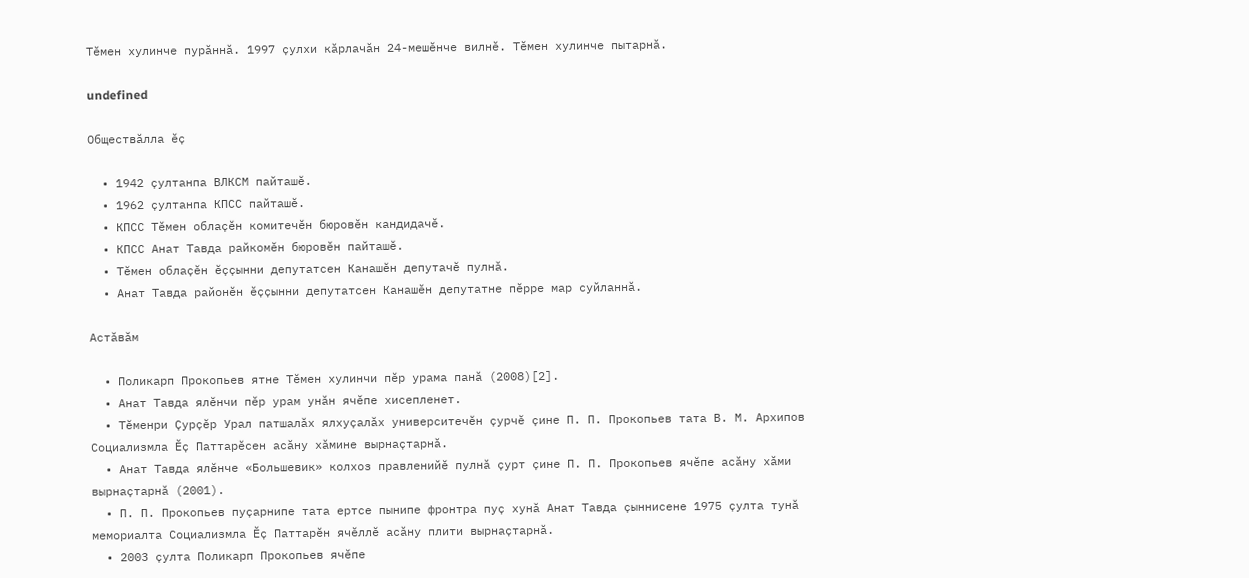Тӗмен хулинче пурӑннӑ. 1997 ҫулхи кӑрлачӑн 24-мешӗнче вилнӗ. Тӗмен хулинче пытарнӑ.

undefined

Обществӑлла ӗҫ

  • 1942 ҫултанпа ВЛКСМ пайташӗ.
  • 1962 ҫултанпа КПСС пайташӗ.
  • КПСС Тӗмен облаҫӗн комитечӗн бюровӗн кандидачӗ.
  • КПСС Анат Тавда райкомӗн бюровӗн пайташӗ.
  • Тӗмен облаҫӗн ӗҫҫынни депутатсен Канашӗн депутачӗ пулнӑ.
  • Анат Тавда районӗн ӗҫҫынни депутатсен Канашӗн депутатне пӗрре мар суйланнӑ.

Астӑвӑм

  • Поликарп Прокопьев ятне Тӗмен хулинчи пӗр урама панӑ (2008)[2].
  • Анат Тавда ялӗнчи пӗр урам унӑн ячӗпе хисепленет.
  • Тӗменри Ҫурҫӗр Урал патшалӑх ялхуҫалӑх университечӗн ҫурчӗ ҫине П. П. Прокопьев тата В. М. Архипов Социализмла Ӗҫ Паттарӗсен асӑну хӑмине вырнаҫтарнӑ.
  • Анат Тавда ялӗнче «Большевик» колхоз правленийӗ пулнӑ ҫурт ҫине П. П. Прокопьев ячӗпе асӑну хӑми вырнаҫтарнӑ (2001).
  • П. П. Прокопьев пуҫарнипе тата ертсе пынипе фронтра пуҫ хунӑ Анат Тавда ҫыннисене 1975 ҫулта тунӑ мемориалта Социализмла Ӗҫ Паттарӗн ячӗллӗ асӑну плити вырнаҫтарнӑ.
  • 2003 ҫулта Поликарп Прокопьев ячӗпе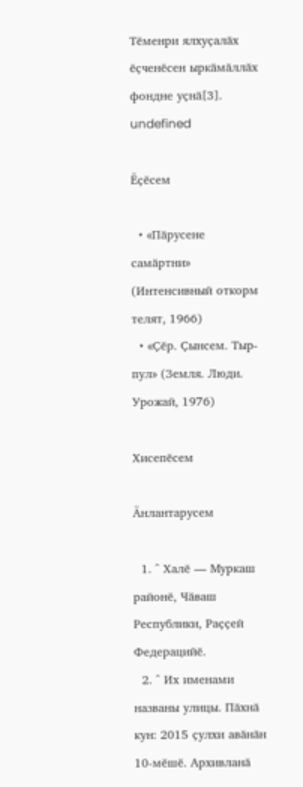Тӗменри ялхуҫалӑх ӗҫченӗсен ыркӑмӑллӑх фондне уҫнӑ[3].
undefined

Ӗҫӗсем

  • «Пӑрусене самӑртни» (Интенсивный откорм телят, 1966)
  • «Ҫӗр. Ҫынсем. Тыр-пул» (Земля. Люди. Урожай, 1976)

Хисепӗсем

Ӑнлантарусем

  1. ^ Халӗ — Муркаш районӗ, Чӑваш Республики, Раҫҫей Федерацийӗ.
  2. ^ Их именами названы улицы. Пӑхнӑ кун: 2015 ҫулхи авӑнӑн 10-мӗшӗ. Архивланӑ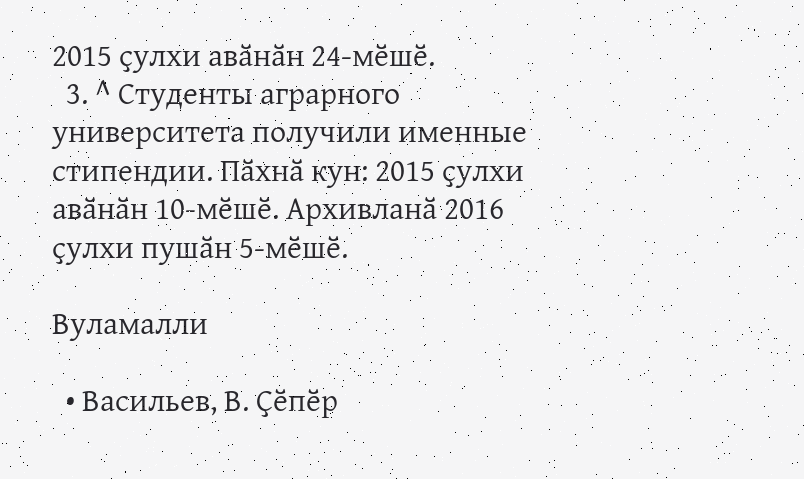2015 ҫулхи авӑнӑн 24-мӗшӗ.
  3. ^ Студенты аграрного университета получили именные стипендии. Пӑхнӑ кун: 2015 ҫулхи авӑнӑн 10-мӗшӗ. Архивланӑ 2016 ҫулхи пушӑн 5-мӗшӗ.

Вуламалли

  • Васильев, В. Ҫӗпӗр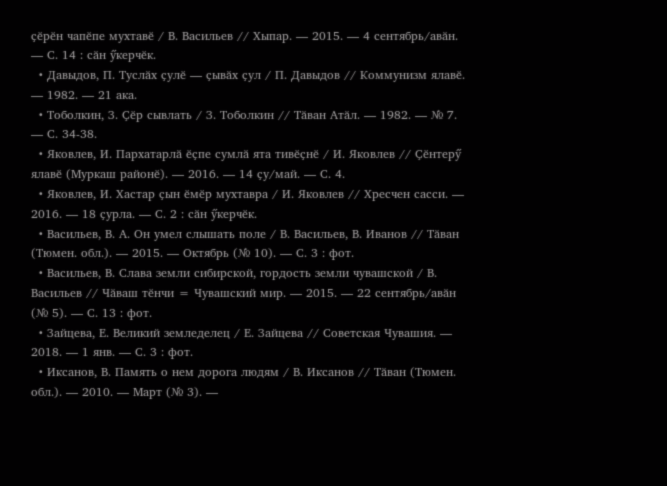ҫӗрӗн чапӗпе мухтавӗ / В. Васильев // Хыпар. — 2015. — 4 сентябрь/авӑн. — С. 14 : сӑн ӳкерчӗк.
  • Давыдов, П. Туслӑх ҫулӗ — ҫывӑх ҫул / П. Давыдов // Коммунизм ялавӗ. — 1982. — 21 ака.
  • Тоболкин, З. Ҫӗр сывлать / З. Тоболкин // Тӑван Атӑл. — 1982. — № 7. — С. 34-38.
  • Яковлев, И. Пархатарлӑ ӗҫпе сумлӑ ята тивӗҫнӗ / И. Яковлев // Ҫӗнтерӳ ялавӗ (Муркаш районӗ). — 2016. — 14 ҫу/май. — С. 4.
  • Яковлев, И. Хастар ҫын ӗмӗр мухтавра / И. Яковлев // Хресчен сасси. — 2016. — 18 ҫурла. — С. 2 : сӑн ӳкерчӗк.
  • Васильев, В. А. Он умел слышать поле / В. Васильев, В. Иванов // Тӑван (Тюмен. обл.). — 2015. — Октябрь (№ 10). — С. 3 : фот.
  • Васильев, В. Слава земли сибирской, гордость земли чувашской / В. Васильев // Чӑваш тӗнчи = Чувашский мир. — 2015. — 22 сентябрь/авӑн (№ 5). — С. 13 : фот.
  • Зайцева, Е. Великий земледелец / Е. Зайцева // Советская Чувашия. — 2018. — 1 янв. — С. 3 : фот.
  • Иксанов, В. Память о нем дорога людям / В. Иксанов // Тӑван (Тюмен. обл.). — 2010. — Март (№ 3). —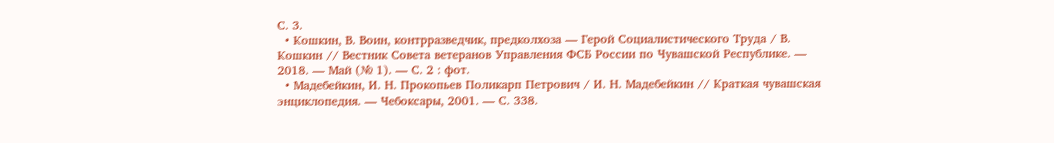С. 3.
  • Кошкин, В. Воин, контрразведчик, предколхоза — Герой Социалистического Труда / В. Кошкин // Вестник Совета ветеранов Управления ФСБ России по Чувашской Республике. — 2018. — Май (№ 1). — С. 2 : фот.
  • Мадебейкин, И. Н. Прокопьев Поликарп Петрович / И. Н. Мадебейкин // Краткая чувашская энциклопедия. — Чебоксары, 2001. — С. 338.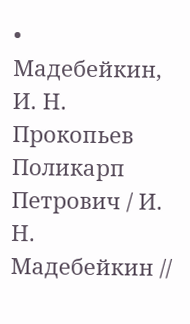• Мадебейкин, И. Н. Прокопьев Поликарп Петрович / И. Н. Мадебейкин //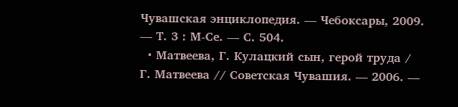Чувашская энциклопедия. — Чебоксары, 2009. — Т. 3 : М-Се. — С. 504.
  • Матвеева, Г. Кулацкий сын, герой труда / Г. Матвеева // Советская Чувашия. — 2006. —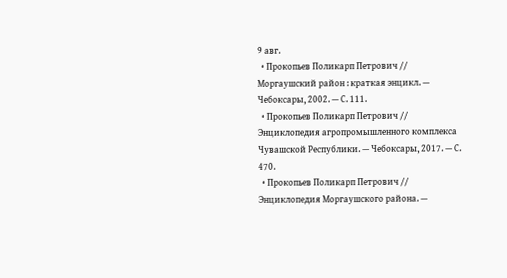9 авг.
  • Прокопьев Поликарп Петрович // Моргаушский район : краткая энцикл. — Чебоксары, 2002. — С. 111.
  • Прокопьев Поликарп Петрович // Энциклопедия агропромышленного комплекса Чувашской Республики. — Чебоксары, 2017. — С. 470.
  • Прокопьев Поликарп Петрович // Энциклопедия Моргаушского района. —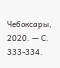Чебоксары, 2020. — С. 333-334.